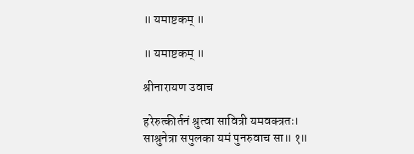॥ यमाष्टकम् ॥

॥ यमाष्टकम् ॥

श्रीनारायण उवाच

हरेरुत्कीर्तनं श्रुत्वा सावित्री यमवक्त्रतः।
साश्रुनेत्रा सपुलका यमं पुनरुवाच सा॥ १॥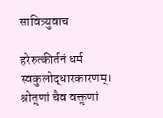सावित्र्युवाच

हरेरुत्कीर्तनं धर्म स्वकुलोद्धारकारणम्।
श्रोतॢणां चैव वक्तॢणां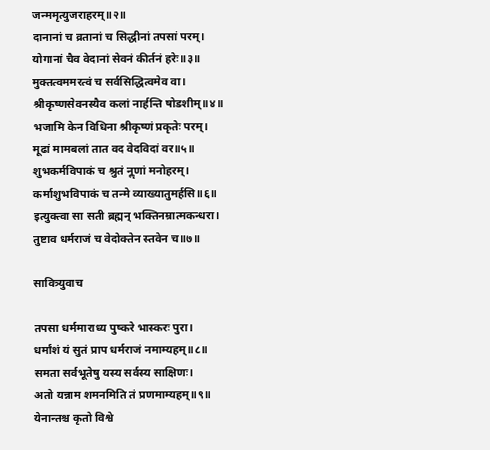जन्ममृत्युजराहरम्॥२॥
दानानां च व्रतानां च सिद्धीनां तपसां परम्।
योगानां चैव वेदानां सेवनं कीर्तनं हरेः॥३॥
मुक्तत्वममरत्वं च सर्वसिद्धित्वमेव वा।
श्रीकृष्णसेवनस्यैव कलां नार्हन्ति षोडशीम्॥४॥
भजामि केन विधिना श्रीकृष्णं प्रकृतेः परम्।
मूढां मामबलां तात वद वेदविदां वर॥५॥
शुभकर्मविपाकं च श्रुतं नॢणां मनोहरम्।
कर्माशुभविपाकं च तन्मे व्याख्यातुमर्हसि॥६॥
इत्युक्त्वा सा सती ब्रह्मन् भक्तिनम्रात्मकन्धरा।
तुष्टाव धर्मराजं च वेदोक्तेन स्तवेन च॥७॥

सावित्र्युवाच

तपसा धर्ममाराध्य पुष्करे भास्करः पुरा।
धर्मांशं यं सुतं प्राप धर्मराजं नमाम्यहम्॥८॥
समता सर्वभूतेषु यस्य सर्वस्य साक्षिणः।
अतो यन्नाम शमनमिति तं प्रणमाम्यहम्॥९॥
येनान्तश्च कृतो विश्वे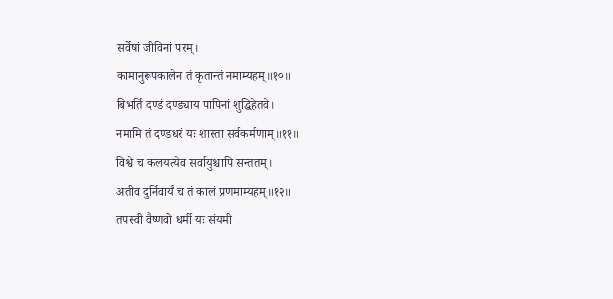सर्वेषां जीविनां परम्।
कामानुरूपकालेन तं कृतान्तं नमाम्यहम्॥१०॥
बिभर्ति दण्डं दण्ड्याय पापिनां शुद्धिहेतवे।
नमामि तं दण्डधरं यः शास्ता सर्वकर्मणाम्॥११॥
विश्वे च कलयत्येव सर्वायुश्चापि सन्ततम्।
अतीव दुर्निवार्यं च तं कालं प्रणमाम्यहम्॥१२॥
तपस्वी वैष्णवो धर्मी यः संयमी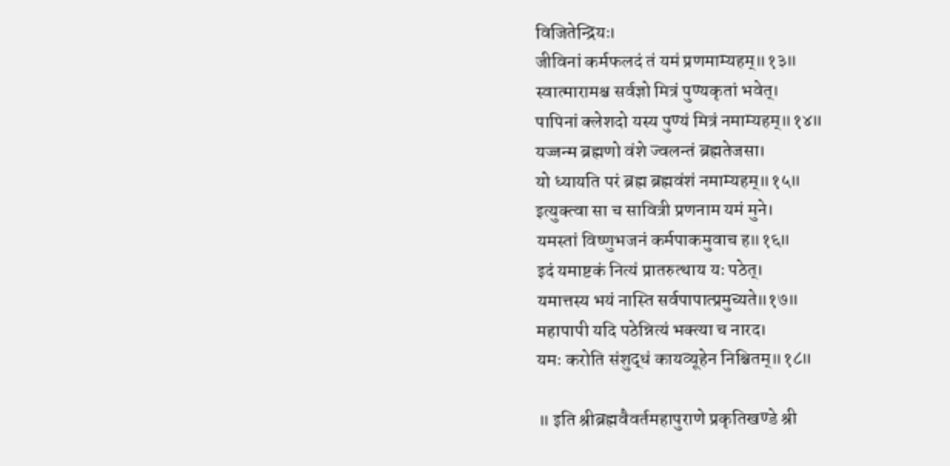विजितेन्द्रियः।
जीविनां कर्मफलदं तं यमं प्रणमाम्यहम्॥१३॥
स्वात्मारामश्च सर्वज्ञो मित्रं पुण्यकृतां भवेत्।
पापिनां क्लेशदो यस्य पुण्यं मित्रं नमाम्यहम्॥१४॥
यज्जन्म ब्रह्मणो वंशे ज्वलन्तं ब्रह्मतेजसा।
यो ध्यायति परं ब्रह्म ब्रह्मवंशं नमाम्यहम्॥१५॥
इत्युक्त्वा सा च सावित्री प्रणनाम यमं मुने।
यमस्तां विष्णुभजनं कर्मपाकमुवाच ह॥१६॥
इदं यमाष्टकं नित्यं प्रातरुत्थाय यः पठेत्।
यमात्तस्य भयं नास्ति सर्वपापात्प्रमुच्यते॥१७॥
महापापी यदि पठेन्नित्यं भक्त्या च नारद।
यमः करोति संशुद्धं कायव्यूहेन निश्चितम्॥१८॥

॥ इति श्रीब्रह्मवैवर्तमहापुराणे प्रकृतिखण्डे श्री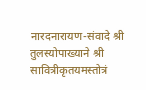नारदनारायण-संवादे श्री तुलस्योपाख्याने श्री सावित्रीकृतयमस्तोत्रं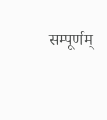सम्पूर्णम्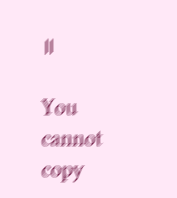॥

You cannot copy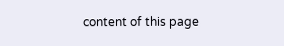content of this page